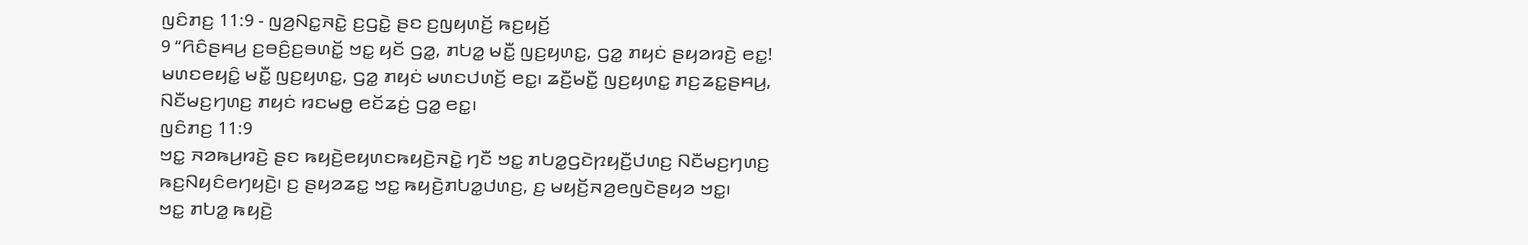ꤜꤢꤨꤊꤢ꤬ 11:9 - ꤜꤤ꤬ꤡꤢ꤭ꤏꤢꤧ꤭ ꤢ꤬ꤞꤢꤧ꤭ ꤔꤢ ꤢ꤬ꤜꤟꤛꤢꤩ꤬ ꤒꤢ꤬ꤟꤢꤩ꤬
9 “ꤖꤢꤨꤔꤌꤣ꤬ ꤢ꤬ꤋꤢꤨ꤬ꤢ꤬ꤋꤛꤢꤩ꤭ ꤠꤢ꤭ ꤟꤢꤩ ꤞꤤ꤭, ꤊꤝꤤ꤭ ꤗꤢꤪ꤭ ꤜꤢ꤬ꤟꤛꤢ꤭, ꤞꤤ꤭ ꤊꤟꤢꤦ ꤔꤟꤤꤙꤢꤧ꤬ ꤕꤢ꤭! ꤗꤛꤢꤕꤟꤢꤨ꤭ ꤗꤢꤪ꤭ ꤜꤢ꤬ꤟꤛꤢ꤭, ꤞꤤ꤭ ꤊꤟꤢꤦ ꤗꤛꤢꤓꤛꤢꤩ꤬ ꤕꤢ꤭꤯ ꤘꤢꤪ꤬ꤗꤢꤪ꤭ ꤜꤢ꤬ꤟꤛꤢ꤭ ꤊꤢ꤬ꤘꤢ꤭ꤔꤌꤣ꤬, ꤡꤢꤪꤗꤢ꤬ꤚꤛꤢ꤬ ꤊꤟꤢꤦ ꤙꤢꤗꤥ꤭ ꤕꤢꤩꤘꤢꤦ꤬ ꤞꤤ꤭ ꤕꤢ꤭꤯
ꤜꤢꤨꤊꤢ꤬ 11:9
ꤠꤢ꤭ ꤏꤤꤒꤣ꤬ꤙꤢꤧ꤬ ꤔꤢ ꤒꤟꤢꤧ꤬ꤕꤟꤛꤢꤒꤟꤢꤧ꤬ꤏꤢꤧ꤭ ꤚꤢꤪ ꤠꤢ꤭ ꤊꤝꤤ꤭ꤞꤢꤧꤐꤟꤢꤪ꤬ꤓꤛꤢ꤬ ꤡꤢꤪꤗꤢ꤬ꤚꤛꤢ꤬ ꤒꤢ꤬ꤡꤟꤢꤨꤕꤚꤟꤢꤧ꤬꤯ ꤢ꤬ ꤔꤟꤤꤘꤢ꤭ ꤠꤢ꤭ ꤒꤟꤢꤧ꤬ꤊꤝꤤ꤭ꤓꤛꤢ꤬, ꤢ꤬ ꤗꤟꤢꤩ꤬ꤏꤤ꤬ꤕꤜꤢꤧꤔꤟꤤ ꤠꤢ꤭꤯
ꤠꤢ꤭ ꤊꤝꤤ꤭ ꤒꤟꤢꤧ꤬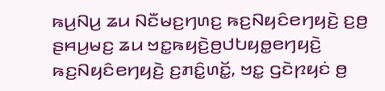ꤒꤣ꤬ꤡꤣ꤬ ꤘꤣ ꤡꤢꤪꤗꤢ꤬ꤚꤛꤢ꤬ ꤒꤢ꤬ꤡꤟꤢꤨꤕꤚꤟꤢꤧ꤬ ꤢ꤬ꤥ꤬ ꤔꤌꤣ꤬ꤗꤢ꤬ ꤘꤣ ꤠꤢ꤭ꤒꤟꤢꤧ꤬ꤥ꤬ꤓꤝꤟꤥ꤭ꤕꤚꤟꤢꤧ꤬ ꤒꤢ꤬ꤡꤟꤢꤨꤕꤚꤟꤢꤧ꤬ ꤢ꤬ꤊꤢꤨ꤭ꤛꤢꤩ꤭, ꤠꤢ꤭ ꤞꤢꤧꤐꤟꤢꤦ ꤥ꤬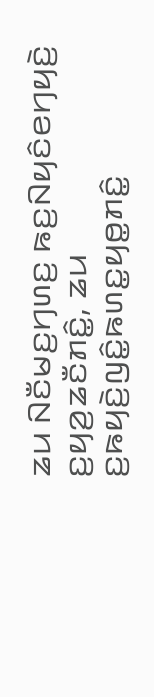ꤘꤣ ꤡꤢꤪꤗꤢ꤬ꤚꤛꤢ꤬ ꤒꤢ꤬ꤡꤟꤢꤨꤕꤚꤟꤢꤧ꤬ ꤢ꤬ꤟꤤ꤬ꤘꤢꤪꤊꤢꤨ꤭, ꤘꤣ ꤢ꤬ꤒꤟꤢꤧ꤬ꤜꤢꤨ꤭ꤒꤛꤢ꤭ꤟꤥ꤭ꤊꤢꤨ꤭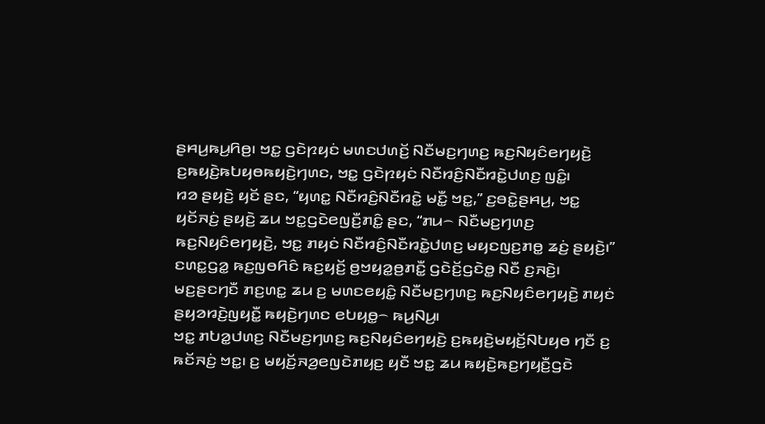ꤔꤌꤣ꤬ꤒꤣ꤬ꤖꤥ꤬꤯ ꤠꤢ꤭ ꤞꤢꤧꤐꤟꤢꤦ ꤗꤛꤢꤓꤛꤢꤩ꤬ ꤡꤢꤪꤗꤢ꤬ꤚꤛꤢ꤬ ꤒꤢ꤬ꤡꤟꤢꤨꤕꤚꤟꤢꤧ꤬ ꤢ꤬ꤒꤟꤢꤧ꤬ꤒꤝꤟꤥꤒꤟꤢꤧ꤬ꤚꤛꤢ, ꤠꤢ꤭ ꤞꤢꤧꤐꤟꤢꤦ ꤡꤢꤪꤙꤢꤨ꤬ꤡꤢꤪꤙꤢꤧ꤭ꤓꤛꤢ꤬ ꤜꤢꤨ꤭꤯
ꤙꤤ ꤔꤟꤢꤧ꤬ ꤟꤢꤩ ꤔꤢ, “ꤟꤛꤢ꤭ ꤡꤢꤪꤙꤢꤨ꤬ꤡꤢꤪꤙꤢꤧ꤭ ꤗꤢꤪ꤭ ꤠꤢ꤭,” ꤢ꤬ꤋꤢꤧ꤭ꤔꤌꤣ꤬, ꤠꤢ꤭ ꤟꤢꤩꤏꤢꤦ꤬ ꤔꤟꤢꤧ꤬ ꤘꤣ ꤠꤢ꤭ꤞꤢꤧꤕꤜꤢꤪ꤬ꤊꤢꤨ꤭ ꤔꤢ, “ꤊꤣ꤮ ꤡꤢꤪꤗꤢ꤬ꤚꤛꤢ꤬ ꤒꤢ꤬ꤡꤟꤢꤨꤕꤚꤟꤢꤧ꤬, ꤠꤢ꤭ ꤊꤟꤢꤦ ꤡꤢꤪꤙꤢꤨ꤬ꤡꤢꤪꤙꤢꤧ꤭ꤓꤛꤢ꤬ ꤗꤟꤢꤜꤢ꤬ꤊꤥ꤭ ꤘꤢꤦ꤬ ꤔꤟꤢꤧ꤬꤯”
ꤢꤛꤢ꤭ꤞꤤ꤭ ꤒꤢ꤬ꤜꤥꤖꤢꤨ ꤒꤢ꤬ꤟꤢꤩ꤬ ꤥ꤬ꤠꤟꤤ꤭ꤥ꤬ꤊꤢꤪ꤭ ꤞꤢꤧꤢꤩ꤬ꤞꤢꤧꤥ꤭ ꤡꤢꤪ ꤢ꤬ꤏꤢꤧ꤬꤯ ꤗꤢ꤬ꤔꤢꤚꤢꤪ ꤊꤢ꤬ꤛꤢ꤭ ꤘꤣ ꤢ꤬ ꤗꤛꤢꤕꤟꤢꤨ꤭ ꤡꤢꤪꤗꤢ꤬ꤚꤛꤢ꤬ ꤒꤢ꤬ꤡꤟꤢꤨꤕꤚꤟꤢꤧ꤬ ꤊꤟꤢꤦ ꤔꤟꤤꤙꤢꤧ꤬ꤜꤟꤢꤪ꤭ ꤒꤟꤢꤧ꤬ꤚꤛꤢ ꤕꤝꤟꤥ꤭꤮ ꤒꤣ꤬ꤡꤣ꤬꤯
ꤠꤢ꤭ ꤊꤝꤤ꤭ꤓꤛꤢ꤬ ꤡꤢꤪꤗꤢ꤬ꤚꤛꤢ꤬ ꤒꤢ꤬ꤡꤟꤢꤨꤕꤚꤟꤢꤧ꤬ ꤢ꤬ꤒꤟꤢꤧ꤬ꤗꤟꤢꤩ꤬ꤡꤝꤟꤥ ꤚꤢꤪ ꤢ꤬ ꤒꤢꤩꤏꤢꤦ꤬ ꤠꤢ꤭꤯ ꤢ꤬ ꤗꤟꤢꤩ꤬ꤏꤤ꤬ꤕꤜꤢꤧꤊꤟꤢ꤬ ꤟꤢꤪ ꤠꤢ꤭ ꤘꤣ ꤒꤟꤢꤧ꤬ꤒꤢ꤬ꤚꤟꤢꤪ꤬ꤞꤢꤧ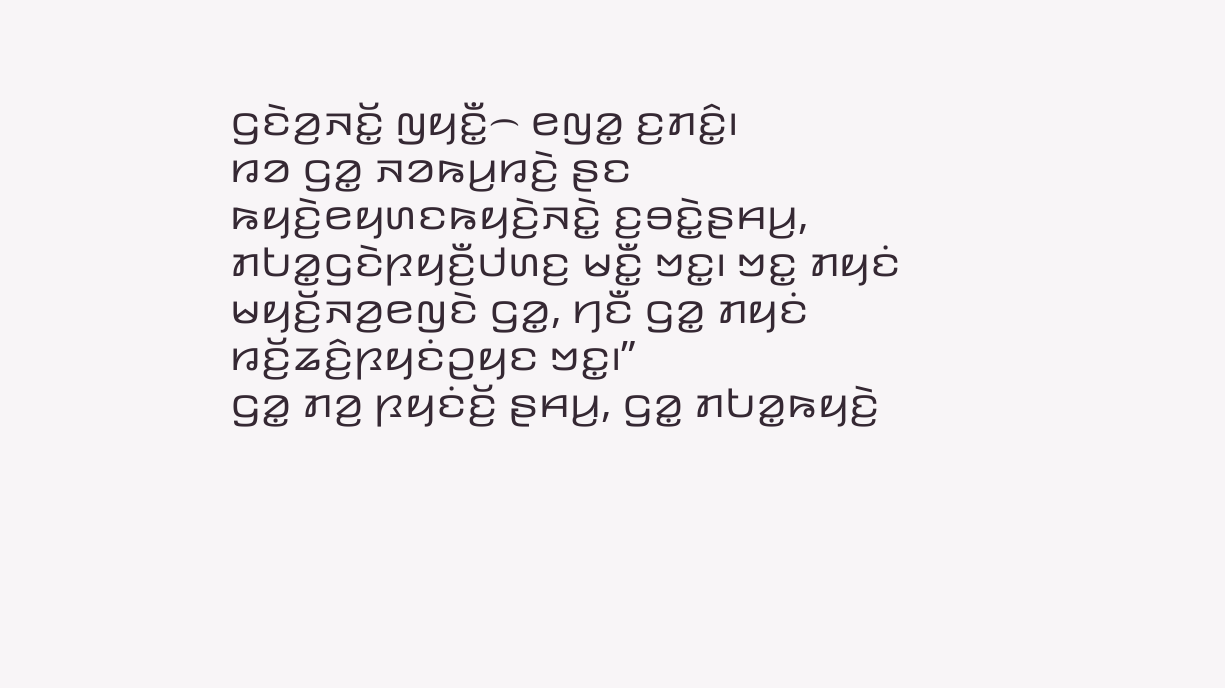ꤞꤢꤧꤤ꤬ꤏꤢꤩ꤭ ꤜꤟꤢꤪ꤭꤮ ꤕꤜꤤ꤭ ꤢ꤬ꤊꤢꤨ꤭꤯
ꤙꤤ ꤞꤤ꤭ ꤏꤤꤒꤣ꤬ꤙꤢꤧ꤬ ꤔꤢ ꤒꤟꤢꤧ꤬ꤕꤟꤛꤢꤒꤟꤢꤧ꤬ꤏꤢꤧ꤭ ꤢ꤬ꤋꤢꤧ꤭ꤔꤌꤣ꤬, ꤊꤝꤤ꤭ꤞꤢꤧꤐꤟꤢꤪ꤬ꤓꤛꤢ꤬ ꤗꤢꤪ꤭ ꤠꤢ꤭꤯ ꤠꤢ꤭ ꤊꤟꤢꤦ ꤗꤟꤢꤩ꤬ꤏꤤ꤬ꤕꤜꤢꤧ ꤞꤤ꤭, ꤚꤢꤪ ꤞꤤ꤭ ꤊꤟꤢꤦ ꤙꤢꤩ꤬ꤘꤢꤨ꤬ꤐꤟꤢꤦꤑꤟꤢ ꤠꤢ꤭꤯”
ꤞꤤ꤭ ꤊꤤ꤬ ꤐꤟꤢꤦꤢꤩ꤬ ꤔꤌꤣ꤬, ꤞꤤ꤭ ꤊꤝꤤ꤭ꤒꤟꤢꤧ꤬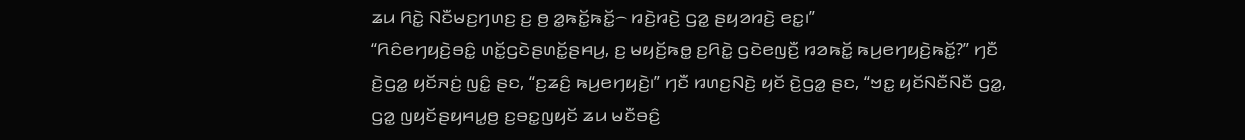ꤘꤣ ꤖꤢꤧ꤭ ꤡꤢꤪꤗꤢ꤬ꤚꤛꤢ꤬ ꤢ꤬ ꤥ꤬ ꤤ꤭ꤒꤢꤩ꤭ꤒꤢꤩ꤭꤮ ꤙꤢꤧ꤬ꤙꤢꤧ꤬ ꤞꤤ꤭ ꤔꤟꤤꤙꤢꤧ꤬ ꤕꤢ꤭꤯”
“ꤖꤢꤨꤕꤚꤟꤢꤧ꤬ꤋꤢꤨ꤭ ꤛꤢꤩ꤭ꤞꤢꤧꤔꤛꤢꤩ꤭ꤔꤌꤣ꤬, ꤢ꤬ ꤗꤟꤢꤩ꤬ꤒꤥ꤭ ꤢ꤬ꤖꤢꤧ꤭ ꤞꤢꤧꤕꤜꤢꤪ꤬ ꤙꤤꤒꤢꤩ꤭ ꤒꤣ꤬ꤕꤚꤟꤢꤧ꤬ꤒꤢꤩ꤭?” ꤚꤢꤪ ꤢꤧ꤬ꤞꤤ꤭ ꤟꤢꤩꤏꤢꤦ꤬ ꤜꤢꤨ꤭ ꤔꤢ, “ꤢ꤬ꤘꤢꤨ꤬ ꤒꤣ꤬ꤕꤚꤟꤢꤧ꤬꤯” ꤚꤢꤪ ꤙꤛꤢ꤬ꤡꤢꤧ꤬ ꤟꤢꤩ ꤢꤧ꤬ꤞꤤ꤭ ꤔꤢ, “ꤠꤢ꤭ ꤟꤢꤩꤡꤢꤪꤡꤢꤪ ꤞꤤ꤭, ꤞꤤ꤭ ꤜꤟꤢꤩꤔꤟꤌꤣ꤭ꤥ꤬ ꤢ꤬ꤋꤢ꤭ꤜꤟꤢꤩ ꤘꤣ ꤗꤢꤪꤋꤢꤨ꤬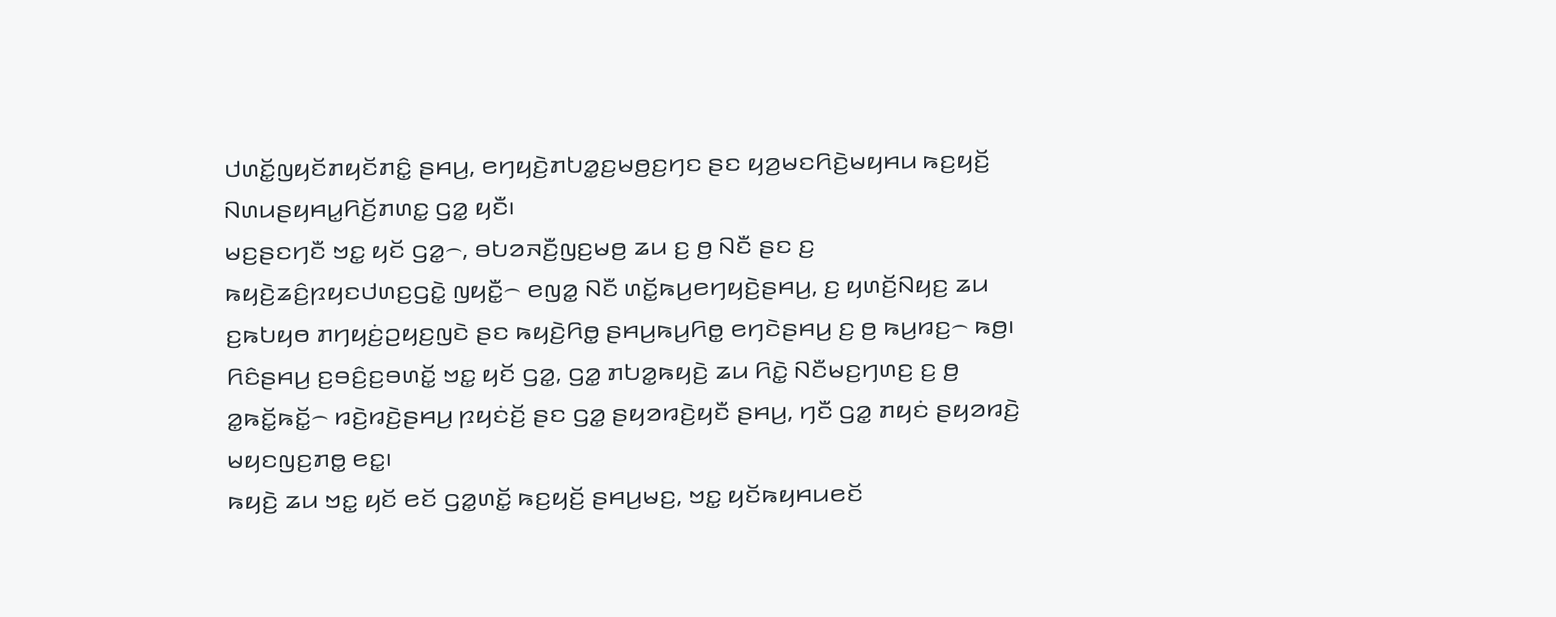ꤓꤛꤢꤩ꤭ꤜꤟꤢꤩꤊꤟꤢꤩꤊꤢꤨ꤭ ꤔꤌꤣ꤬, ꤕꤚꤟꤢꤧ꤬ꤊꤝꤤ꤭ꤢ꤬ꤗꤥ꤬ꤢ꤬ꤚꤢ ꤔꤢ ꤟꤤ꤬ꤗꤢꤖꤢꤧ꤬ꤗꤟꤌꤣ ꤒꤢ꤬ꤟꤢꤩ꤬ ꤡꤛꤣꤔꤟꤌꤣ꤭ꤖꤢꤩ꤬ꤊꤛꤢ꤭ ꤞꤤ꤭ ꤟꤢꤪ꤯
ꤗꤢ꤬ꤔꤢꤚꤢꤪ ꤠꤢ꤭ ꤟꤢꤩ ꤞꤤ꤭꤮, ꤋꤝꤤꤏꤢꤪ꤬ꤜꤢ꤬ꤗꤥ꤬ ꤘꤣ ꤢ꤬ ꤥ꤬ ꤡꤢꤪ ꤔꤢ ꤢ꤬ ꤒꤟꤢꤧ꤬ꤘꤢꤨ꤬ꤐꤟꤢꤓꤛꤢ꤬ꤞꤢꤧ꤭ ꤜꤟꤢꤪ꤭꤮ ꤕꤜꤤ꤭ ꤡꤢꤪ ꤛꤢꤩ꤭ꤒꤣ꤬ꤕꤚꤟꤢꤧ꤬ꤔꤌꤣ꤬, ꤢ꤬ ꤟꤛꤢꤩ꤬ꤡꤟꤢ꤬ ꤘꤣ ꤢ꤬ꤒꤝꤟꤥ ꤊꤚꤟꤢꤦ꤬ꤑꤟꤢ꤬ꤜꤢꤧ ꤔꤢ ꤒꤟꤢꤧ꤬ꤖꤥ꤭ ꤔꤌꤣ꤬ꤒꤣ꤬ꤖꤥ꤭ ꤕꤚꤢꤧꤔꤌꤣ꤬ ꤢ꤬ ꤥ꤬ ꤒꤣ꤬ꤙꤢ꤬꤮ ꤒꤥ꤬꤯
ꤖꤢꤨꤔꤌꤣ꤬ ꤢ꤬ꤋꤢꤨ꤬ꤢ꤬ꤋꤛꤢꤩ꤭ ꤠꤢ꤭ ꤟꤢꤩ ꤞꤤ꤭, ꤞꤤ꤭ ꤊꤝꤤ꤭ꤒꤟꤢꤧ꤬ ꤘꤣ ꤖꤢꤧ꤭ ꤡꤢꤪꤗꤢ꤬ꤚꤛꤢ꤬ ꤢ꤬ ꤥ꤬ ꤤ꤭ꤒꤢꤩ꤭ꤒꤢꤩ꤭꤮ ꤙꤢꤧ꤬ꤙꤢꤧ꤬ꤔꤌꤣ꤬ ꤐꤟꤢꤦꤢꤩ꤬ ꤔꤢ ꤞꤤ꤭ ꤔꤟꤤꤙꤢꤧ꤬ꤟꤢꤪ ꤔꤌꤣ꤬, ꤚꤢꤪ ꤞꤤ꤭ ꤊꤟꤢꤦ ꤔꤟꤤꤙꤢꤧ꤬ ꤗꤟꤢꤜꤢ꤬ꤊꤥ꤭ ꤕꤢ꤭꤯
ꤒꤟꤢꤧ꤬ ꤘꤣ ꤠꤢ꤭ ꤟꤢꤩ ꤕꤢꤩ ꤞꤤ꤭ꤛꤢꤩ꤭ ꤒꤢ꤬ꤟꤢꤩ꤬ ꤔꤌꤣ꤬ꤗꤢ꤬, ꤠꤢ꤭ ꤟꤢꤩꤒꤟꤌꤣꤕꤢꤩ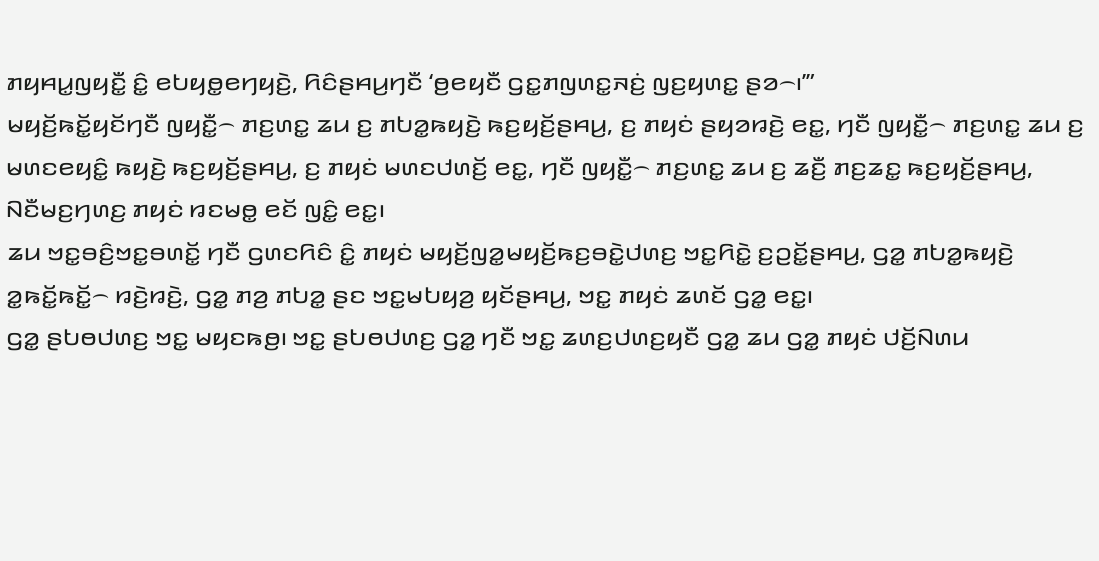ꤊꤟꤌꤣ꤭ꤜꤟꤢꤪ꤭ ꤢꤨ꤭ ꤕꤝꤟꤥ꤭ꤕꤚꤟꤢꤧ꤬, ꤖꤢꤨꤔꤌꤣ꤬ꤚꤢꤪ ‘ꤥ꤬ꤕꤟꤢꤪ ꤞꤢ꤭ꤊꤜꤛꤢ꤭ꤏꤢꤦ꤬ ꤜꤢ꤬ꤟꤛꤢ꤭ ꤔꤤ꤮꤯’”
ꤗꤟꤢꤩ꤬ꤒꤢꤩ꤭ꤟꤢꤩꤚꤢꤪ ꤜꤟꤢꤪ꤭꤮ ꤊꤢ꤬ꤛꤢ꤭ ꤘꤣ ꤢ꤬ ꤊꤝꤤ꤭ꤒꤟꤢꤧ꤬ ꤒꤢ꤬ꤟꤢꤩ꤬ꤔꤌꤣ꤬, ꤢ꤬ ꤊꤟꤢꤦ ꤔꤟꤤꤙꤢꤧ꤬ ꤕꤢ꤭, ꤚꤢꤪ ꤜꤟꤢꤪ꤭꤮ ꤊꤢ꤬ꤛꤢ꤭ ꤘꤣ ꤢ꤬ ꤗꤛꤢꤕꤟꤢꤨ꤭ ꤒꤟꤢꤧ꤬ ꤒꤢ꤬ꤟꤢꤩ꤬ꤔꤌꤣ꤬, ꤢ꤬ ꤊꤟꤢꤦ ꤗꤛꤢꤓꤛꤢꤩ꤬ ꤕꤢ꤭, ꤚꤢꤪ ꤜꤟꤢꤪ꤭꤮ ꤊꤢ꤬ꤛꤢ꤭ ꤘꤣ ꤢ꤬ ꤘꤢꤪ꤬ ꤊꤢ꤬ꤘꤢ꤭ ꤒꤢ꤬ꤟꤢꤩ꤬ꤔꤌꤣ꤬, ꤡꤢꤪꤗꤢ꤬ꤚꤛꤢ꤬ ꤊꤟꤢꤦ ꤙꤢꤗꤥ꤭ ꤕꤢꤩ ꤜꤢꤨ꤭ ꤕꤢ꤭꤯
ꤘꤣ ꤠꤢ꤭ꤋꤢꤨ꤬ꤠꤢ꤭ꤋꤛꤢꤩ꤭ ꤚꤢꤪ ꤞꤛꤢꤖꤢꤨ ꤢꤨ꤭ ꤊꤟꤢꤦ ꤗꤟꤢꤩ꤬ꤜꤤ꤭ꤗꤟꤢꤩ꤬ꤒꤢ꤬ꤋꤢꤧ꤭ꤓꤛꤢ꤬ ꤠꤢ꤭ꤖꤢꤧ꤭ ꤢ꤬ꤑꤢꤩ꤭ꤔꤌꤣ꤬, ꤞꤤ꤭ ꤊꤝꤤ꤭ꤒꤟꤢꤧ꤬ ꤤ꤭ꤒꤢꤩ꤭ꤒꤢꤩ꤭꤮ ꤙꤢꤧ꤬ꤙꤢꤧ꤬, ꤞꤤ꤭ ꤊꤤ꤬ ꤊꤝꤤ꤭ ꤔꤢ ꤠꤢ꤭ꤗꤝꤟꤤ꤬ ꤟꤢꤩꤔꤌꤣ꤬, ꤠꤢ꤭ ꤊꤟꤢꤦ ꤘꤛꤢꤩ ꤞꤤ꤭ ꤕꤢ꤭꤯
ꤞꤤ꤭ ꤔꤝꤥꤓꤛꤢ꤬ ꤠꤢ꤭ ꤗꤟꤢꤒꤥ꤬꤯ ꤠꤢ꤭ ꤔꤝꤥꤓꤛꤢ꤬ ꤞꤤ꤭ ꤚꤢꤪ ꤠꤢ꤭ ꤘꤛꤢ꤬ꤓꤛꤢ꤬ꤟꤢꤪ ꤞꤤ꤭ ꤘꤣ ꤞꤤ꤭ ꤊꤟꤢꤦ ꤓꤢꤩ꤬ꤡꤛꤣ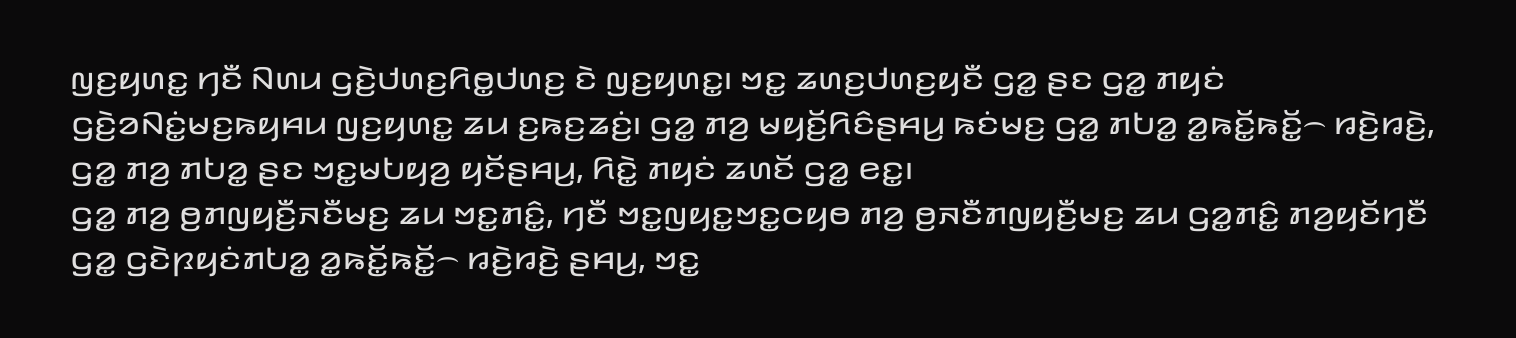ꤜꤢ꤬ꤟꤛꤢ꤭ ꤚꤢꤪ ꤡꤛꤣ ꤞꤢꤧ꤬ꤓꤛꤢ꤬ꤖꤥ꤭ꤓꤛꤢ꤬ ꤢꤧ ꤜꤢ꤬ꤟꤛꤢ꤭꤯ ꤠꤢ꤭ ꤘꤛꤢ꤬ꤓꤛꤢ꤬ꤟꤢꤪ ꤞꤤ꤭ ꤔꤢ ꤞꤤ꤭ ꤊꤟꤢꤦ ꤞꤢꤧ꤬ꤤꤡꤢꤦ꤭ꤗꤢ꤬ꤒꤟꤌꤣ ꤜꤢ꤬ꤟꤛꤢ꤭ ꤘꤣ ꤢ꤬ꤒꤢ꤬ꤘꤢꤦ꤬꤯ ꤞꤤ꤭ ꤊꤤ꤬ ꤗꤟꤢꤩ꤬ꤖꤢꤨꤔꤌꤣ꤬ ꤒꤢꤦꤗꤢ꤬ ꤞꤤ꤭ ꤊꤝꤤ꤭ ꤤ꤭ꤒꤢꤩ꤭ꤒꤢꤩ꤭꤮ ꤙꤢꤧ꤬ꤙꤢꤧ꤬, ꤞꤤ꤭ ꤊꤤ꤬ ꤊꤝꤤ꤭ ꤔꤢ ꤠꤢ꤭ꤗꤝꤟꤤ꤬ ꤟꤢꤩꤔꤌꤣ꤬, ꤖꤢꤧ꤭ ꤊꤟꤢꤦ ꤘꤛꤢꤩ ꤞꤤ꤭ ꤕꤢ꤭꤯
ꤞꤤ꤭ ꤊꤤ꤬ ꤥ꤬ꤊꤜꤟꤢꤪ꤬ꤏꤢꤪꤗꤢ꤬ ꤘꤣ ꤠꤢ꤭ꤊꤢꤨ꤭, ꤚꤢꤪ ꤠꤢ꤭ꤜꤟꤢ꤭ꤠꤢ꤭ꤍꤟꤥ ꤊꤤ꤬ ꤥ꤬ꤏꤢꤪꤊꤜꤟꤢꤪ꤬ꤗꤢ꤬ ꤘꤣ ꤞꤤ꤭ꤊꤢꤨ꤭ ꤊꤤ꤬ꤟꤢꤩꤚꤢꤪ ꤞꤤ꤭ ꤞꤢꤧꤐꤟꤢꤦꤊꤝꤤ꤭ ꤤ꤭ꤒꤢꤩ꤭ꤒꤢꤩ꤭꤮ ꤙꤢꤧ꤬ꤙꤢꤧ꤬ ꤔꤌꤣ꤬, ꤠꤢ꤭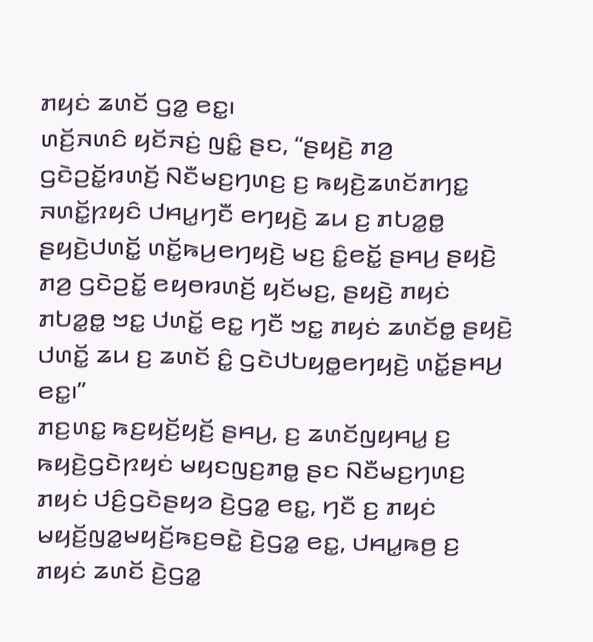ꤊꤟꤢꤦ ꤘꤛꤢꤩ ꤞꤤ꤭ ꤕꤢ꤭꤯
ꤛꤢꤩ꤬ꤏꤛꤢꤨ ꤟꤢꤩꤏꤢꤦ꤬ ꤜꤢꤨ꤭ ꤔꤢ, “ꤔꤟꤢꤧ꤬ ꤊꤤ꤬ ꤞꤢꤧꤑꤢꤩ꤭ꤙꤛꤢꤩ꤬ ꤡꤢꤪꤗꤢ꤬ꤚꤛꤢ꤬ ꤢ꤬ ꤒꤟꤢꤧ꤬ꤘꤛꤢꤩꤊꤚꤢ꤭ ꤏꤛꤢꤩ꤭ꤐꤟꤢꤨ ꤓꤌꤣ꤭ꤚꤢꤪ ꤕꤚꤟꤢꤧ꤬ ꤘꤣ ꤢ꤬ ꤊꤝꤤ꤭ꤥ꤭ ꤔꤟꤢꤧ꤬ꤓꤛꤢꤩ꤭ ꤛꤢꤩ꤭ꤒꤣ꤬ꤕꤚꤟꤢꤧ꤬ ꤗꤢ꤬ ꤢꤨ꤭ꤕꤢꤩ꤭ ꤔꤌꤣ꤬ ꤔꤟꤢꤧ꤬ ꤊꤤ꤬ ꤞꤢꤧꤑꤢꤩ꤭ ꤕꤟꤥꤙꤛꤢꤩ꤬ ꤟꤢꤩꤗꤢ꤬, ꤔꤟꤢꤧ꤬ ꤊꤟꤢꤦ ꤊꤝꤤ꤭ꤥ꤭ ꤠꤢ꤭ ꤓꤛꤢꤩ꤭ ꤕꤢ꤭ ꤚꤢꤪ ꤠꤢ꤭ ꤊꤟꤢꤦ ꤘꤛꤢꤩꤥ꤭ ꤔꤟꤢꤧ꤬ ꤓꤛꤢꤩ꤭ ꤘꤣ ꤢ꤬ ꤘꤛꤢꤩ ꤢꤨ꤭ ꤞꤢꤧꤓꤝꤟꤥ꤭ꤕꤚꤟꤢꤧ꤬ ꤛꤢꤩ꤭ꤔꤌꤣ꤬ ꤕꤢ꤭꤯”
ꤊꤢ꤬ꤛꤢ꤭ ꤒꤢ꤬ꤟꤢꤩ꤬ꤟꤢꤩ꤬ ꤔꤌꤣ꤬, ꤢ꤬ ꤘꤛꤢꤩꤜꤟꤌꤣ꤭ ꤢ꤬ ꤒꤟꤢꤧ꤬ꤞꤢꤧꤐꤟꤢꤦ ꤗꤟꤢꤜꤢ꤬ꤊꤥ꤭ ꤔꤢ ꤡꤢꤪꤗꤢ꤬ꤚꤛꤢ꤬ ꤊꤟꤢꤦ ꤓꤢꤨ꤬ꤞꤢꤧꤔꤟꤤ ꤢꤧ꤬ꤞꤤ꤭ ꤕꤢ꤭, ꤚꤢꤪ ꤢ꤬ ꤊꤟꤢꤦ ꤗꤟꤢꤩ꤬ꤜꤤ꤭ꤗꤟꤢꤩ꤬ꤒꤢ꤬ꤋꤢꤧ꤭ ꤢꤧ꤬ꤞꤤ꤭ ꤕꤢ꤭, ꤓꤌꤣ꤭ꤒꤥ꤬ ꤢ꤬ ꤊꤟꤢꤦ ꤘꤛꤢꤩ ꤢꤧ꤬ꤞꤤ꤭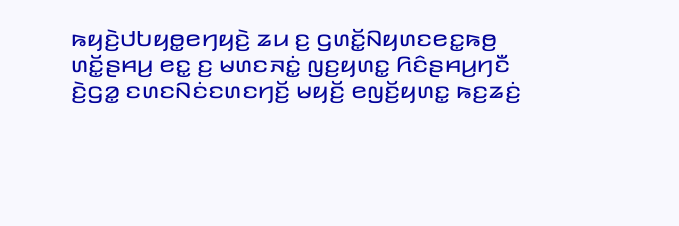ꤒꤟꤢꤧ꤬ꤓꤝꤟꤥ꤭ꤕꤚꤟꤢꤧ꤬ ꤘꤣ ꤢ꤬ ꤞꤛꤢꤩ꤭ꤡꤟꤛꤢꤕꤢ꤭ꤒꤥ꤬ ꤛꤢꤩ꤭ꤔꤌꤣ꤬ ꤕꤢ꤭ ꤢ꤬ ꤗꤛꤢꤏꤢꤦ꤭ ꤜꤢ꤬ꤟꤛꤢ꤭ ꤖꤢꤨꤔꤌꤣ꤬ꤚꤢꤪ ꤢꤧ꤬ꤞꤤ꤭ ꤢꤛꤢꤡꤢꤦꤢꤛꤢꤚꤢꤩ꤬ ꤗꤟꤢꤩ꤬ ꤕꤜꤢꤩ꤬ꤟꤛꤢ꤭ ꤒꤢ꤬ꤘꤢꤦ꤬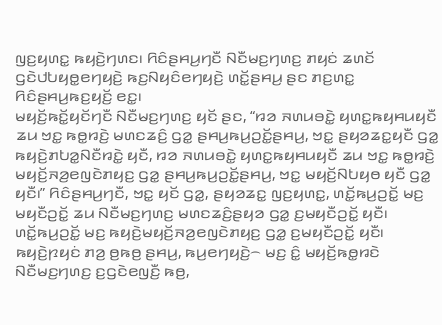ꤜꤢ꤬ꤟꤛꤢ꤭ ꤒꤟꤢꤧ꤬ꤚꤛꤢ꤯ ꤖꤢꤨꤔꤌꤣ꤬ꤚꤢꤪ ꤡꤢꤪꤗꤢ꤬ꤚꤛꤢ꤬ ꤊꤟꤢꤦ ꤘꤛꤢꤩ ꤞꤢꤧꤓꤝꤟꤥ꤭ꤕꤚꤟꤢꤧ꤬ ꤒꤢ꤬ꤡꤟꤢꤨꤕꤚꤟꤢꤧ꤬ ꤛꤢꤩ꤭ꤔꤌꤣ꤬ ꤔꤢ ꤊꤢ꤬ꤛꤢ꤭ ꤖꤢꤨꤔꤌꤣ꤬ꤒꤢ꤬ꤟꤢꤩ꤬ ꤕꤢ꤭꤯
ꤗꤟꤢꤩ꤬ꤒꤢꤩ꤭ꤟꤢꤩꤚꤢꤪ ꤡꤢꤪꤗꤢ꤬ꤚꤛꤢ꤬ ꤟꤢꤩ ꤔꤢ, “ꤙꤤ ꤏꤛꤣꤋꤢꤧ꤭ ꤟꤛꤢ꤭ꤒꤟꤌꤣꤟꤢꤪ ꤘꤣ ꤠꤢ꤭ ꤒꤥ꤭ꤙꤢꤧ꤬ ꤗꤛꤢꤘꤢꤨ꤬ ꤞꤤ꤭ ꤔꤌꤣ꤬ꤒꤣ꤬ꤑꤢꤩ꤭ꤔꤌꤣ꤬, ꤠꤢ꤭ ꤔꤟꤤꤘꤢ꤭ꤟꤢꤪ ꤞꤤ꤭ ꤒꤟꤢꤧ꤬ꤊꤝꤤ꤭ꤡꤢꤪꤙꤢꤧ꤭ ꤟꤢꤪ, ꤙꤤ ꤏꤛꤣꤋꤢꤧ꤭ ꤟꤛꤢ꤭ꤒꤟꤌꤣꤟꤢꤪ ꤘꤣ ꤠꤢ꤭ ꤒꤥ꤭ꤙꤢꤧ꤬ ꤗꤟꤢꤩ꤬ꤏꤤ꤬ꤕꤜꤢꤧꤊꤟꤢ꤬ ꤞꤤ꤭ ꤔꤌꤣ꤬ꤒꤣ꤬ꤑꤢꤩ꤭ꤔꤌꤣ꤬, ꤠꤢ꤭ ꤗꤟꤢꤩ꤬ꤡꤝꤟꤥ ꤟꤢꤪ ꤞꤤ꤭ ꤟꤢꤪ꤯” ꤖꤢꤨꤔꤌꤣ꤬ꤚꤢꤪ, ꤠꤢ꤭ ꤟꤢꤩ ꤞꤤ꤭, ꤔꤟꤤꤘꤢ꤭ ꤜꤢ꤬ꤟꤛꤢ꤭, ꤛꤢꤩ꤭ꤒꤣ꤬ꤑꤢꤩ꤭ ꤗꤢ꤬ ꤗꤟꤢꤪꤑꤢꤩ꤭ ꤘꤣ ꤡꤢꤪꤗꤢ꤬ꤚꤛꤢ꤬ ꤗꤛꤢꤘꤢꤨ꤬ꤔꤟꤤ ꤞꤤ꤭ ꤢ꤬ꤗꤟꤢꤪꤑꤢꤩ꤭ ꤟꤢꤪ꤯ ꤛꤢꤩ꤭ꤒꤣ꤬ꤑꤢꤩ꤭ ꤗꤢ꤬ ꤒꤟꤢꤧ꤬ꤗꤟꤢꤩ꤬ꤏꤤ꤬ꤕꤜꤢꤧꤊꤟꤢ꤬ ꤞꤤ꤭ ꤢ꤬ꤗꤟꤢꤪꤑꤢꤩ꤭ ꤟꤢꤪ꤯
ꤒꤟꤢꤧ꤬ꤐꤟꤢꤦ ꤊꤤ꤬ ꤥ꤬ꤒꤥ꤬ ꤔꤌꤣ꤬, ꤒꤣ꤬ꤕꤚꤟꤢꤧ꤬꤮ ꤗꤢ꤬ ꤢꤨ꤭ ꤗꤟꤢꤩ꤬ꤒꤥ꤭ꤙꤢꤧ ꤡꤢꤪꤗꤢ꤬ꤚꤛꤢ꤬ ꤢ꤬ꤞꤢꤧꤕꤜꤢꤪ꤬ ꤒꤥ꤬,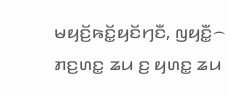ꤗꤟꤢꤩ꤬ꤒꤢꤩ꤭ꤟꤢꤩꤚꤢꤪ, ꤜꤟꤢꤪ꤭꤮ ꤊꤢ꤬ꤛꤢ꤭ ꤘꤣ ꤢ꤬ ꤟꤛꤢ꤭ ꤘꤣ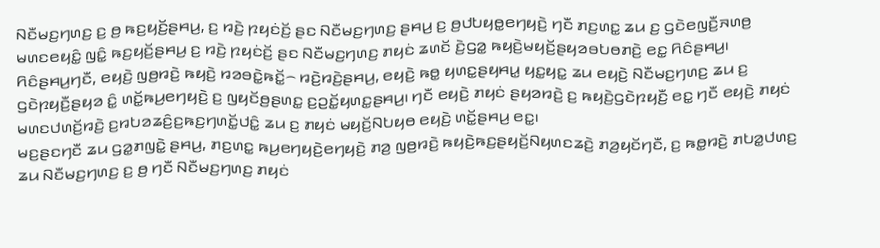ꤡꤢꤪꤗꤢ꤬ꤚꤛꤢ꤬ ꤢ꤬ ꤥ꤬ ꤒꤢ꤬ꤟꤢꤩ꤬ꤔꤌꤣ꤬, ꤢ꤬ ꤙꤢꤧ꤬ ꤐꤟꤢꤦꤢꤩ꤬ ꤔꤢ ꤡꤢꤪꤗꤢ꤬ꤚꤛꤢ꤬ ꤔꤌꤣ꤬ ꤢ꤬ ꤥ꤬ꤓꤝꤟꤥ꤭ꤕꤚꤟꤢꤧ꤬ ꤚꤢꤪ ꤊꤢ꤬ꤛꤢ꤭ ꤘꤣ ꤢ꤬ ꤞꤢꤧꤕꤜꤢꤪ꤬ꤏꤛꤥ꤬ ꤗꤛꤢꤕꤟꤢꤨ꤭ ꤜꤢꤨ꤭ ꤒꤢ꤬ꤟꤢꤩ꤬ꤔꤌꤣ꤬ ꤢ꤬ ꤙꤢꤧ꤬ ꤐꤟꤢꤦꤢꤩ꤬ ꤔꤢ ꤡꤢꤪꤗꤢ꤬ꤚꤛꤢ꤬ ꤊꤟꤢꤦ ꤘꤛꤢꤩ ꤢꤧ꤬ꤞꤤ꤭ ꤒꤟꤢꤧ꤬ꤗꤟꤢꤩ꤬ꤔꤟꤤꤋꤝꤥꤊꤢꤧ꤬ ꤕꤢ꤭ ꤖꤢꤨꤔꤌꤣ꤬꤯
ꤖꤢꤨꤔꤌꤣ꤬ꤚꤢꤪ, ꤕꤟꤢꤧ꤬ ꤜꤥ꤬ꤙꤢꤧ꤬ ꤒꤟꤢꤧ꤬ ꤙꤤꤋꤢꤧ꤭ꤒꤢꤩ꤭꤮ ꤙꤢꤧ꤬ꤙꤢꤧ꤬ꤔꤌꤣ꤬, ꤕꤟꤢꤧ꤬ ꤒꤥ꤭ ꤟꤛꤢ꤭ꤔꤟꤌꤣ꤭ ꤟꤢ꤭ꤟꤢ꤭ ꤘꤣ ꤕꤟꤢꤧ꤬ ꤡꤢꤪꤗꤢ꤬ꤚꤛꤢ꤬ ꤘꤣ ꤢ꤬ ꤞꤢꤧꤐꤟꤢꤪ꤬ꤔꤟꤤ ꤢꤨ꤭ ꤛꤢꤩ꤭ꤒꤣ꤬ꤕꤚꤟꤢꤧ꤬ ꤢ꤬ ꤜꤟꤢꤩꤥ꤬ꤔꤛꤢ꤭ ꤢ꤬ꤑꤢꤩ꤭ꤟꤛꤢ꤭ꤔꤌꤣ꤬꤯ ꤚꤢꤪ ꤕꤟꤢꤧ꤬ ꤊꤟꤢꤦ ꤔꤟꤤꤙꤢꤧ꤬ ꤢ꤬ ꤒꤟꤢꤧ꤬ꤞꤢꤧꤐꤟꤢꤪ꤬ ꤕꤢ꤭ ꤚꤢꤪ ꤕꤟꤢꤧ꤬ ꤊꤟꤢꤦ ꤗꤛꤢꤓꤛꤢꤩ꤬ꤙꤢꤧ꤬ ꤢ꤬ꤙꤝꤤꤘꤢꤨ꤬ꤢ꤬ꤒꤢ꤬ꤚꤛꤢꤩ꤭ꤓꤢꤨ꤭ ꤘꤣ ꤢ꤬ ꤊꤟꤢꤦ ꤗꤟꤢꤩ꤬ꤡꤝꤟꤥ ꤕꤟꤢꤧ꤬ ꤛꤢꤩ꤭ꤔꤌꤣ꤬ ꤕꤢ꤭꤯
ꤗꤢ꤬ꤔꤢꤚꤢꤪ ꤘꤣ ꤞꤤ꤭ꤊꤜꤢꤧ꤭ ꤔꤌꤣ꤬, ꤊꤢ꤬ꤛꤢ꤭ ꤒꤣ꤬ꤕꤚꤟꤢꤧ꤬ꤕꤚꤟꤢꤧ꤬ ꤊꤤ꤬ ꤜꤥ꤬ꤙꤢꤧ꤬ ꤒꤟꤢꤧ꤬ꤒꤢ꤬ꤔꤟꤢꤩ꤬ꤡꤟꤛꤢꤘꤢꤧ꤬ ꤊꤤ꤬ꤟꤢꤩꤚꤢꤪ, ꤢ꤬ ꤒꤥ꤭ꤙꤢꤧ꤬ ꤊꤝꤤ꤭ꤓꤛꤢ꤬ ꤘꤣ ꤡꤢꤪꤗꤢ꤬ꤚꤛꤢ꤬ ꤢ꤬ ꤥ꤬ ꤚꤢꤪ ꤡꤢꤪꤗꤢ꤬ꤚꤛꤢ꤬ ꤊꤟꤢꤦ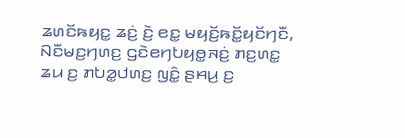ꤘꤛꤢꤩꤒꤟꤢ꤭ ꤘꤢꤦ꤬ ꤢꤧ꤬ ꤕꤢ꤭ ꤗꤟꤢꤩ꤬ꤒꤢꤩ꤭ꤟꤢꤩꤚꤢꤪ, ꤡꤢꤪꤗꤢ꤬ꤚꤛꤢ꤬ ꤞꤢꤧꤕꤚꤝꤟꤥ꤭ꤏꤢꤦ꤬ ꤊꤢ꤬ꤛꤢ꤭ ꤘꤣ ꤢ꤬ ꤊꤝꤤ꤭ꤓꤛꤢ꤬ ꤜꤢꤨ꤭ ꤔꤌꤣ꤬ ꤢ꤬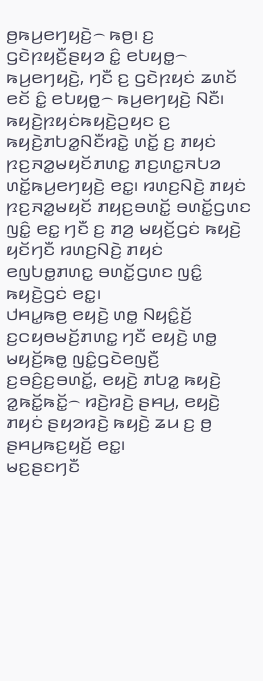ꤥ꤬ꤒꤣ꤬ꤕꤚꤟꤢꤧ꤬꤮ ꤒꤥ꤬꤯ ꤢ꤬ ꤞꤢꤧꤐꤟꤢꤪ꤬ꤔꤟꤤ ꤢꤨ꤭ ꤕꤝꤟꤥ꤭꤮ ꤒꤣ꤬ꤕꤚꤟꤢꤧ꤬, ꤚꤢꤪ ꤢ꤬ ꤞꤢꤧꤐꤟꤢꤦ ꤘꤛꤢꤩ ꤕꤢꤩ ꤢꤨ꤭ ꤕꤝꤟꤥ꤭꤮ ꤒꤣ꤬ꤕꤚꤟꤢꤧ꤬ ꤡꤢꤪ꤯
ꤒꤟꤢꤧ꤬ꤐꤟꤢꤦꤒꤟꤢꤧ꤬ꤑꤟꤢ ꤢ꤬ ꤒꤟꤢꤧ꤬ꤊꤝꤤ꤭ꤡꤢꤪꤙꤢꤧ꤭ ꤛꤢꤩ꤭ ꤢ꤬ ꤊꤟꤢꤦ ꤐꤢ꤬ꤏꤤ꤭ꤗꤟꤢꤩꤊꤛꤢ꤭ ꤊꤢ꤬ꤛꤢ꤭ꤏꤝꤤ ꤛꤢꤩ꤭ꤒꤣ꤬ꤕꤚꤟꤢꤧ꤬ ꤕꤢ꤭꤯ ꤙꤛꤢ꤬ꤡꤢꤧ꤬ ꤊꤟꤢꤦ ꤐꤢ꤬ꤏꤤ꤭ꤗꤟꤢꤩ ꤊꤟꤢ꤬ꤋꤛꤢꤩ꤭ ꤋꤛꤢꤩ꤭ꤞꤛꤢ ꤜꤢꤨ꤭ ꤕꤢ꤭ ꤚꤢꤪ ꤢ꤬ ꤊꤤ꤬ ꤗꤟꤢꤩ꤬ꤞꤢꤦ ꤒꤟꤢꤧ꤬ ꤟꤢꤩꤚꤢꤪ ꤙꤛꤢ꤬ꤡꤢꤧ꤬ ꤊꤟꤢꤦ ꤕꤜꤝꤥ꤭ꤊꤛꤢ꤭ ꤋꤛꤢꤩ꤭ꤞꤛꤢ ꤜꤢꤨ꤭ ꤒꤟꤢꤧ꤬ꤞꤢꤦ ꤕꤢ꤭꤯
ꤓꤌꤣ꤭ꤒꤥ꤬ ꤕꤟꤢꤧ꤬ ꤛꤥ꤭ ꤡꤟꤢꤨ꤭ꤢꤩ꤬ ꤢ꤬ꤍꤟꤥꤗꤢꤩ꤬ꤊꤛꤢ꤭ ꤚꤢꤪ ꤕꤟꤢꤧ꤬ ꤛꤥ꤭ ꤗꤟꤢꤩ꤬ꤒꤥ꤭ ꤜꤢꤨ꤭ꤞꤢꤧꤕꤜꤢꤪ꤬ ꤢ꤬ꤋꤢꤨ꤬ꤢ꤬ꤋꤛꤢꤩ꤭, ꤕꤟꤢꤧ꤬ ꤊꤝꤤ꤭ ꤒꤟꤢꤧ꤬ ꤤ꤭ꤒꤢꤩ꤭ꤒꤢꤩ꤭꤮ ꤙꤢꤧ꤬ꤙꤢꤧ꤬ ꤔꤌꤣ꤬, ꤕꤟꤢꤧ꤬ ꤊꤟꤢꤦ ꤔꤟꤤꤙꤢꤧ꤬ ꤒꤟꤢꤧ꤬ ꤘꤣ ꤢ꤬ ꤥ꤬ ꤔꤌꤣ꤬ꤒꤢ꤬ꤟꤢꤩ꤬ ꤕꤢ꤭꤯
ꤗꤢ꤬ꤔꤢꤚꤢꤪ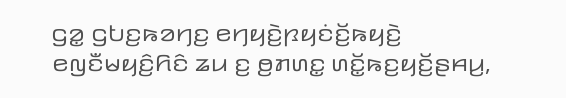ꤞꤤ꤭ ꤞꤝꤢ꤬ꤒꤤꤚꤢ꤬ ꤕꤚꤟꤢꤧ꤬ꤐꤟꤢꤦꤢꤩ꤬ꤒꤟꤢꤧ꤬ ꤕꤜꤢꤪꤗꤟꤢꤨ꤬ꤖꤢꤨ ꤘꤣ ꤢ꤬ ꤥ꤬ꤊꤛꤢ꤭ ꤛꤢꤩ꤭ꤒꤢ꤬ꤟꤢꤩ꤬ꤔꤌꤣ꤬,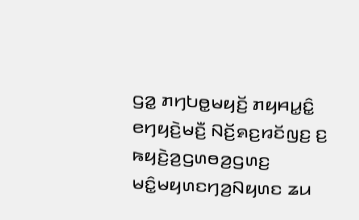ꤞꤤ꤭ ꤊꤚꤝꤥ꤭ꤗꤟꤢꤩ꤬ ꤊꤟꤌꤣ꤭ꤢꤨ꤭ ꤕꤚꤟꤢꤧ꤬ꤗꤢꤪ꤬ ꤡꤢꤩ꤬ꤎꤢ꤬ꤙꤢꤩꤜꤢ꤬ ꤢ꤬ ꤒꤟꤢꤧ꤬ꤤ꤬ꤞꤛꤥꤤ꤬ꤞꤛꤢ꤬ ꤗꤢꤨ꤭ꤗꤟꤛꤢꤚꤤ꤬ꤡꤟꤛꤢ ꤘꤣ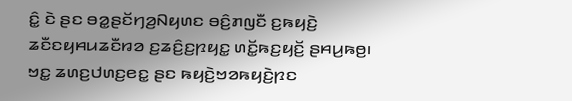ꤢꤨ꤭ ꤢꤧ ꤔꤢ ꤋꤤ꤭ꤔꤢꤩꤚꤤ꤬ꤡꤟꤛꤢ ꤋꤢꤨ꤬ꤊꤜꤢꤪ ꤢ꤬ꤒꤟꤢꤧ꤬ ꤘꤢꤪꤢꤟꤌꤣꤘꤢꤪꤙꤤ ꤢ꤬ꤘꤢꤨ꤬ꤢ꤬ꤐꤟꤢ꤭ ꤛꤢꤩ꤭ꤒꤢ꤬ꤟꤢꤩ꤬ ꤔꤌꤣ꤬ꤒꤥ꤬꤯ ꤠꤢ꤭ ꤘꤛꤢ꤬ꤓꤛꤢ꤬ꤕꤢ꤭ ꤔꤢ ꤒꤟꤢꤧ꤬ꤠꤤꤒꤟꤢꤧ꤬ꤐꤢ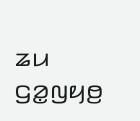ꤘꤣ ꤞꤤ꤭ꤜꤟꤥ꤬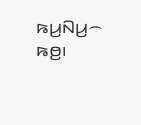ꤒꤣ꤬ꤡꤣ꤬꤮ ꤒꤥ꤬꤯